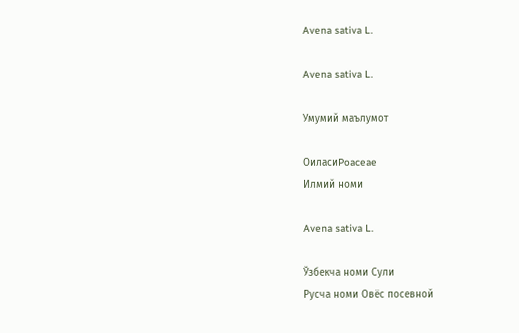Avena sativa L.

Avena sativa L.

Умумий маълумот

ОиласиPoaceae
Илмий номи

Avena sativa L.

Ўзбекча номи Сули
Русча номи Овёс посевной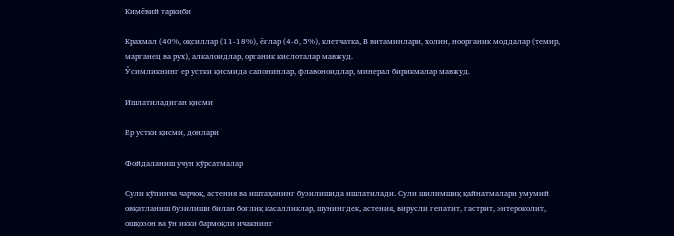Кимёвий таркиби

Крахмал (40%, оқсиллар (11-18%), ёғлар (4-6, 5%), клетчатка, В витаминлари, холин, ноорганик моддалар (темир, марганец ва рух), алкалоидлар, органик кислоталар мавжуд.
Ўсимликнинг ер устки қисмида сапонинлар, флавоноидлар, минерал бирикмалар мавжуд.

Ишлатиладиган қисми

Ер устки қисми, донлари

Фойдаланиш учун кўрсатмалар

Сули кўпинча чарчоқ, астения ва иштаҳанинг бузилишида ишлатилади. Сули шилимшиқ қайнатмалари умумий овқатланиш бузилиши билан боғлиқ касалликлар, шунингдек, астения, вирусли гепатит, гастрит, энтероколит, ошқозон ва ўн икки бармоқли ичакнинг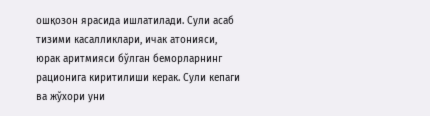ошқозон ярасида ишлатилади. Сули асаб тизими касалликлари, ичак атонияси, юрак аритмияси бўлган беморларнинг рационига киритилиши керак. Сули кепаги ва жўхори уни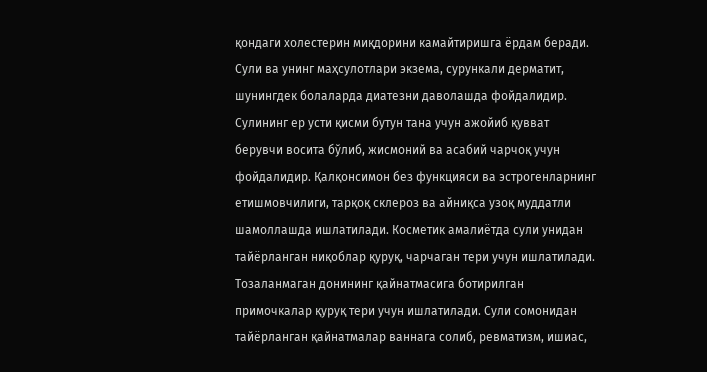қондаги холестерин миқдорини камайтиришга ёрдам беради. Сули ва унинг маҳсулотлари экзема, сурункали дерматит, шунингдек болаларда диатезни даволашда фойдалидир. Сулининг ер усти қисми бутун тана учун ажойиб қувват берувчи восита бўлиб, жисмоний ва асабий чарчоқ учун фойдалидир. Қалқонсимон без функцияси ва эстрогенларнинг етишмовчилиги, тарқоқ склероз ва айниқса узоқ муддатли шамоллашда ишлатилади. Косметик амалиётда сули унидан тайёрланган ниқоблар қуруқ, чарчаган тери учун ишлатилади. Тозаланмаган донининг қайнатмасига ботирилган примочкалар қуруқ тери учун ишлатилади. Сули сомонидан тайёрланган қайнатмалар ваннага солиб, ревматизм, ишиас,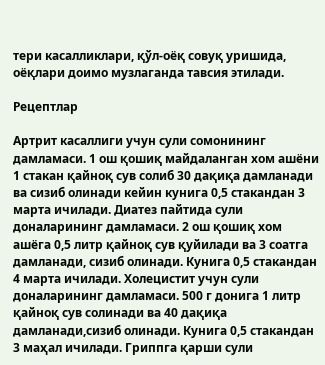тери касалликлари, қўл-оёқ совуқ уришида, оёқлари доимо музлаганда тавсия этилади.

Рецептлар

Артрит касаллиги учун сули сомонининг дамламаси. 1 ош қошиқ майдаланган хом ашёни 1 стакан қайноқ сув солиб 30 дақиқа дамланади ва сизиб олинади кейин кунига 0,5 стакандан 3 марта ичилади. Диатез пайтида сули доналарининг дамламаси. 2 ош қошиқ хом ашёга 0,5 литр қайноқ сув қуйилади ва 3 соатга дамланади, сизиб олинади. Кунига 0,5 стакандан 4 марта ичилади. Холецистит учун сули доналарининг дамламаси. 500 г донига 1 литр қайноқ сув солинади ва 40 дақиқа дамланади,сизиб олинади. Кунига 0,5 стакандан 3 маҳал ичилади. Гриппга қарши сули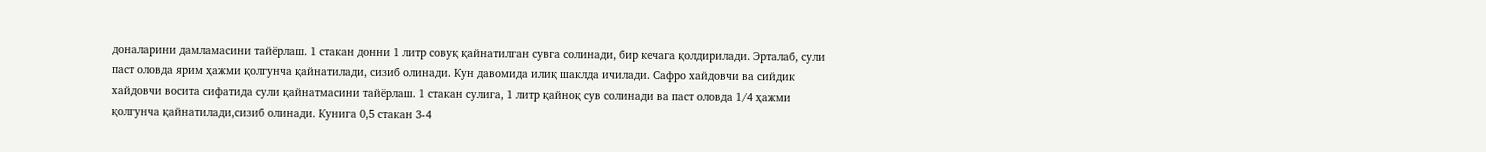доналарини дамламасини тайёрлаш. 1 стакан донни 1 литр совуқ қайнатилган сувга солинади, бир кечага қолдирилади. Эрталаб, сули паст оловда ярим ҳажми қолгунча қайнатилади, сизиб олинади. Кун давомида илиқ шаклда ичилади. Сафро хайдовчи ва сийдик хайдовчи восита сифатида сули қайнатмасини тайёрлаш. 1 стакан сулига, 1 литр қайноқ сув солинади ва паст оловда 1/4 ҳажми қолгунча қайнатилади,сизиб олинади. Кунига 0,5 стакан 3-4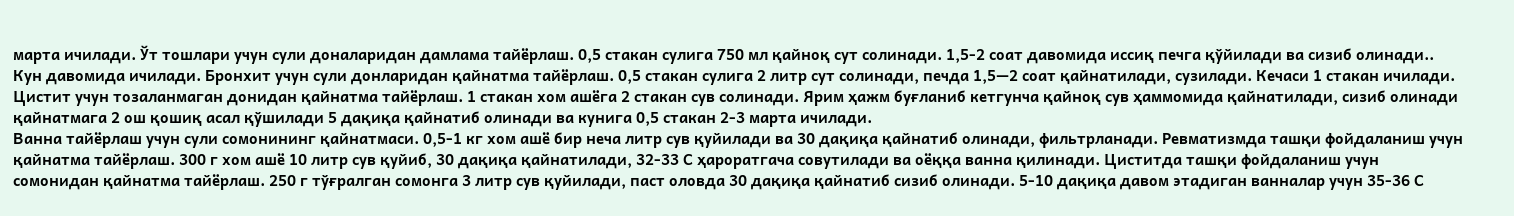марта ичилади. Ўт тошлари учун сули доналаридан дамлама тайёрлаш. 0,5 стакан сулига 750 мл қайноқ сут солинади. 1,5-2 соат давомида иссиқ печга қўйилади ва сизиб олинади.. Кун давомида ичилади. Бронхит учун сули донларидан қайнатма тайёрлаш. 0,5 стакан сулига 2 литр сут солинади, печда 1,5—2 соат қайнатилади, сузилади. Кечаси 1 стакан ичилади. Цистит учун тозаланмаган донидан қайнатма тайёрлаш. 1 стакан хом ашёга 2 стакан сув солинади. Ярим ҳажм буғланиб кетгунча қайноқ сув ҳаммомида қайнатилади, сизиб олинади қайнатмага 2 ош қошиқ асал қўшилади 5 дақиқа қайнатиб олинади ва кунига 0,5 стакан 2-3 марта ичилади.
Ванна тайёрлаш учун сули сомонининг қайнатмаси. 0,5-1 кг хом ашё бир неча литр сув қуйилади ва 30 дақиқа қайнатиб олинади, фильтрланади. Ревматизмда ташқи фойдаланиш учун қайнатма тайёрлаш. 300 г хом ашё 10 литр сув қуйиб, 30 дақиқа қайнатилади, 32-33 С ҳароратгача совутилади ва оёққа ванна қилинади. Циститда ташқи фойдаланиш учун сомонидан қайнатма тайёрлаш. 250 г тўғралган сомонга 3 литр сув қуйилади, паст оловда 30 дақиқа қайнатиб сизиб олинади. 5-10 дақиқа давом этадиган ванналар учун 35-36 С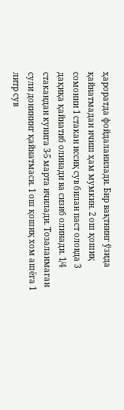ҳароратда фойдаланилади. Бир вақтнинг ўзида қайнатмадан ичиш ҳам мумкин. 2 ош қошиқ сомонни 1 стакан иссиқ сув билан паст оловда 3 дақиқа қайнатиб олинади ва сизиб олинади. 1/4 стакандан кунига 3-5 марта ичилади. Тозаланмаган сули донининг қайнатмаси. 1 ош қошиқ хом ашёга 1 литр сув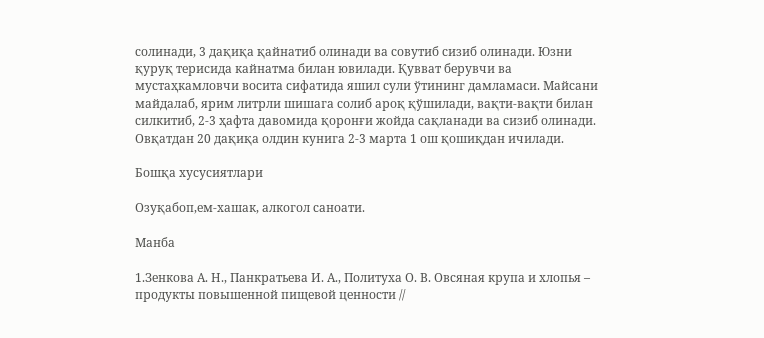солинади, 3 дақиқа қайнатиб олинади ва совутиб сизиб олинади. Юзни қуруқ терисида кайнатма билан ювилади. Қувват берувчи ва мустаҳкамловчи восита сифатида яшил сули ўтининг дамламаси. Майсани майдалаб, ярим литрли шишага солиб ароқ қўшилади, вақти-вақти билан силкитиб, 2-3 ҳафта давомида қоронғи жойда сақланади ва сизиб олинади. Овқатдан 20 дақиқа олдин кунига 2-3 марта 1 ош қошиқдан ичилади.

Бошқа хусусиятлари

Озуқабоп,ем-хашак, алкогол саноати.

Манба

1.Зенкова А. Н., Панкратьева И. А., Политуха О. В. Овсяная крупа и хлопья – продукты повышенной пищевой ценности //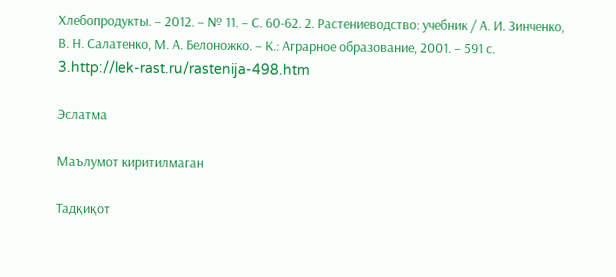Хлебопродукты. – 2012. – № 11. – С. 60-62. 2. Растениеводство: учебник / А. И. Зинченко, В. Н. Салатенко, М. А. Белоножко. – К.: Аграрное образование, 2001. – 591 с. 3.http://lek-rast.ru/rastenija-498.htm

Эслатма

Маълумот киритилмаган

Тадқиқот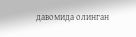давомида олинган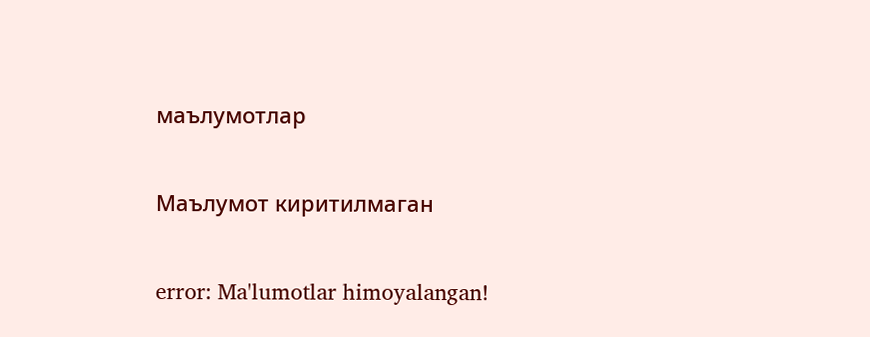маълумотлар

Маълумот киритилмаган

error: Ma'lumotlar himoyalangan!